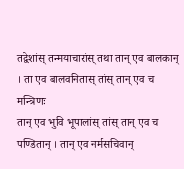तद्वेशांस् तन्मयाचारांस् तथा तान् एव बालकान् । ता एव बालवनितास् तांस् तान् एव च मन्त्रिणः
तान् एव भुवि भूपालांस् तांस् तान् एव च पण्डितान् । तान् एव नर्मसचिवान्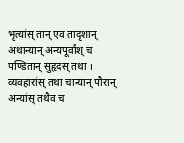भृत्यांस् तान् एव तादृशान्
अथान्यान् अन्यपूर्वांश् च पण्डितान् सुहृदस् तथा । व्यवहारांस् तथा चान्यान् पौरान् अन्यांस् तथैव च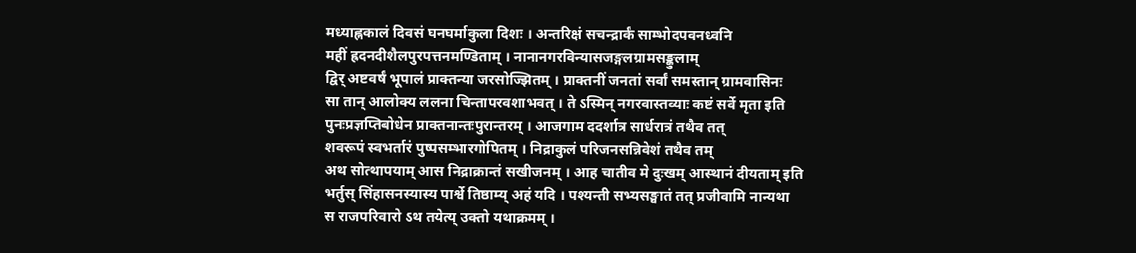मध्याह्नकालं दिवसं घनघर्माकुला दिशः । अन्तरिक्षं सचन्द्रार्कं साम्भोदपवनध्वनि
महीं ह्रदनदीशैलपुरपत्तनमण्डिताम् । नानानगरविन्यासजङ्गलग्रामसङ्कुलाम्
द्विर् अष्टवर्षं भूपालं प्राक्तन्या जरसोज्झितम् । प्राक्तनीं जनतां सर्वां समस्तान् ग्रामवासिनः
सा तान् आलोक्य ललना चिन्तापरवशाभवत् । ते ऽस्मिन् नगरवास्तव्याः कष्टं सर्वे मृता इति
पुनःप्रज्ञप्तिबोधेन प्राक्तनान्तःपुरान्तरम् । आजगाम ददर्शात्र सार्धरात्रं तथैव तत्
शवरूपं स्वभर्तारं पुष्पसम्भारगोपितम् । निद्राकुलं परिजनसन्निवेशं तथैव तम्
अथ सोत्थापयाम् आस निद्राक्रान्तं सखीजनम् । आह चातीव मे दुःखम् आस्थानं दीयताम् इति
भर्तुस् सिंहासनस्यास्य पार्श्वे तिष्ठाम्य् अहं यदि । पश्यन्ती सभ्यसङ्घातं तत् प्रजीवामि नान्यथा
स राजपरिवारो ऽथ तयेत्य् उक्तो यथाक्रमम् ।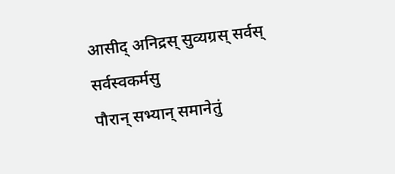आसीद् अनिद्रस् सुव्यग्रस् सर्वस् सर्वस्वकर्मसु
पौरान् सभ्यान् समानेतुं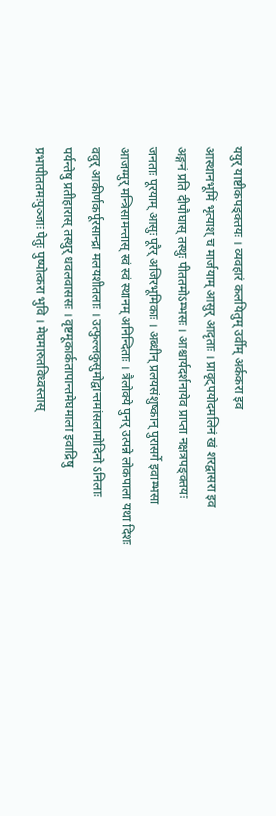ययुर् याष्टीकपङ्क्तयः । व्यवहारं कलयितुम् उर्वीम् अर्ककरा इव
आस्थानभूमिं भृत्याश् च मार्जयाम् आसुर् आदृताः । प्रावृट्पयोदमलिनं खं शरद्वासरा इव
अङ्गनं प्रति दीपौघास् तस्थुः पीततमोऽम्भसः । आश्चार्यदर्शनायेव प्राप्ता नक्षत्रपङ्क्तयः
जनताः पूरयाम् आसुः पूरैर् अजिरभूमिकाः । अब्धीन् प्रलयसंशुष्कान् पुरासर्गे इवाम्भसा
आजग्मुर् मन्त्रिसामन्तास् स्वं स्वं स्थानम् अनिन्दिताः । त्रैलोक्ये पुनर् उत्पन्ने लोकपाला यथा दिशः
ववुर् आकीर्णकर्पूरसान्द्रा मलयशीतलाः । उत्फुल्लकुसुमोद्वान्तमांसलामोदिनो ऽनिलाः
पर्यन्तेषु प्रतीहारास् तस्थुर् धवलवाससः । वृष्टमूकार्कतापान्तमेघमाला इवाद्रिषु
प्रभापीततमःपुञ्जाः पेतुः पुष्पोत्करा भुवि । मेघमारुतविध्वस्तास्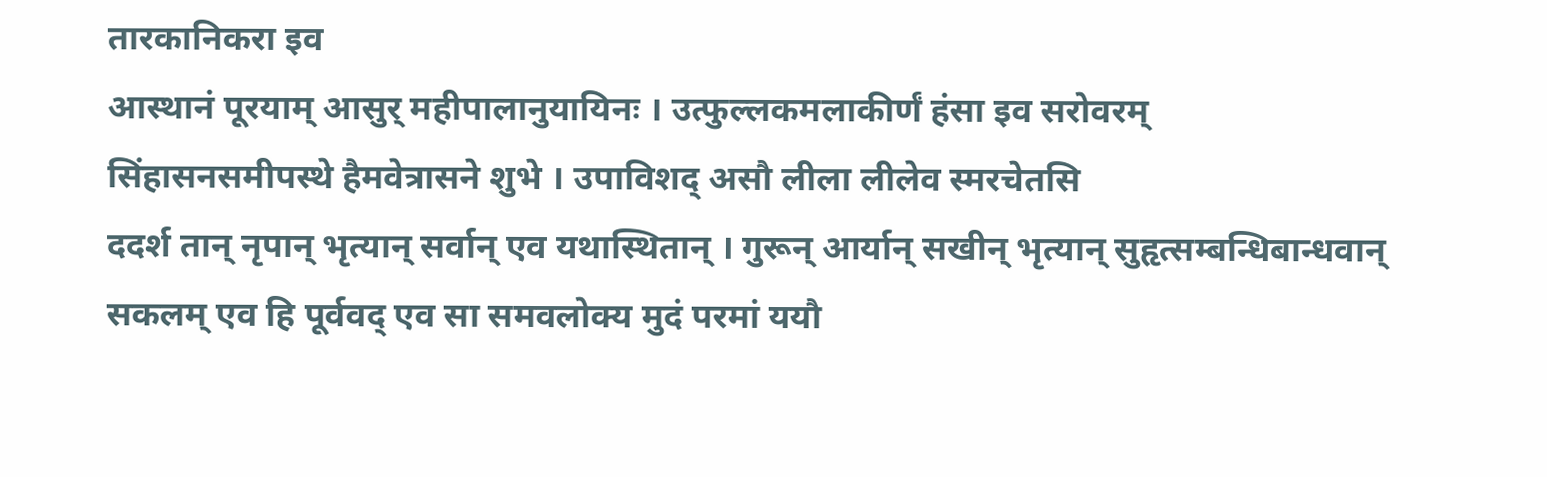तारकानिकरा इव
आस्थानं पूरयाम् आसुर् महीपालानुयायिनः । उत्फुल्लकमलाकीर्णं हंसा इव सरोवरम्
सिंहासनसमीपस्थे हैमवेत्रासने शुभे । उपाविशद् असौ लीला लीलेव स्मरचेतसि
ददर्श तान् नृपान् भृत्यान् सर्वान् एव यथास्थितान् । गुरून् आर्यान् सखीन् भृत्यान् सुहृत्सम्बन्धिबान्धवान्
सकलम् एव हि पूर्ववद् एव सा समवलोक्य मुदं परमां ययौ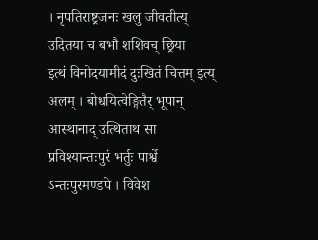। नृपतिराष्ट्रजनः खलु जीवतीत्य् उदितया च बभौ शशिवच् छ्रिया
इत्थं विनोदयामीदं दुःखितं चित्तम् इत्य् अलम् । बोधयित्वेङ्गितैर् भूपान् आस्थानाद् उत्थिताथ सा
प्रविश्यान्तःपुरं भर्तुः पार्श्वे ऽन्तःपुरमण्डपे । विवेश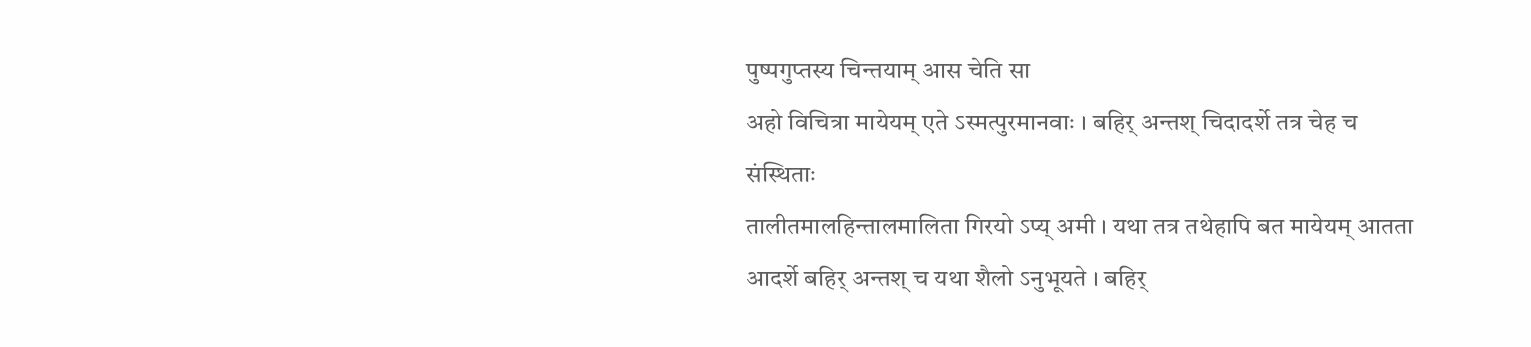पुष्पगुप्तस्य चिन्तयाम् आस चेति सा
अहो विचित्रा मायेयम् एते ऽस्मत्पुरमानवाः । बहिर् अन्तश् चिदादर्शे तत्र चेह च संस्थिताः
तालीतमालहिन्तालमालिता गिरयो ऽप्य् अमी । यथा तत्र तथेहापि बत मायेयम् आतता
आदर्शे बहिर् अन्तश् च यथा शैलो ऽनुभूयते । बहिर्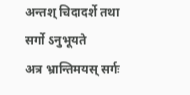अन्तश् चिदादर्शे तथा सर्गो ऽनुभूयते
अत्र भ्रान्तिमयस् सर्गः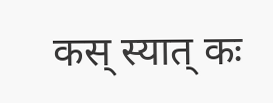कस् स्यात् कः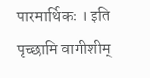पारमार्थिकः । इति पृच्छामि वागीशीम्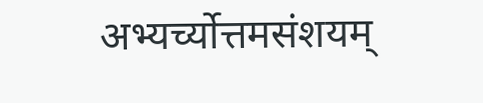अभ्यर्च्योत्तमसंशयम्